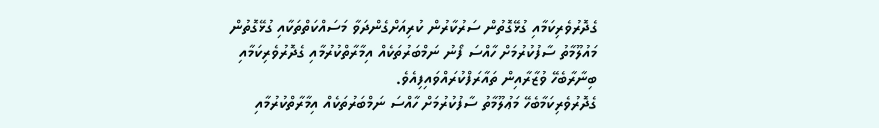ގެދޮރުވެރިކަމާއި ގުޅޭގޮތުން ސަރުކާރުން ކުރިއަށްގެންދަވާ މަސައްކަތްތަކާއި ގުޅޭގޮތުން މައުލޫމާތު ސާފުކުރުމަށް ހާއްސަ ފޯނު ނަމްބަރުތަކެއް އިމާރާތްކުރުމާއި ގެދޮރުވެރިކަމާއި ބިނާރާބެހޭ ވުޒާރާއިން ތައާރަފްކުރައްވައިފިއެވެ.
ގެދޮރުވެރިކަމާބެހޭ މަޢުލޫމާތު ސާފުކުރުމަށް ހާއްސަ ނަމްބަރުތަކެއް އިމާރާތްކުރުމާއި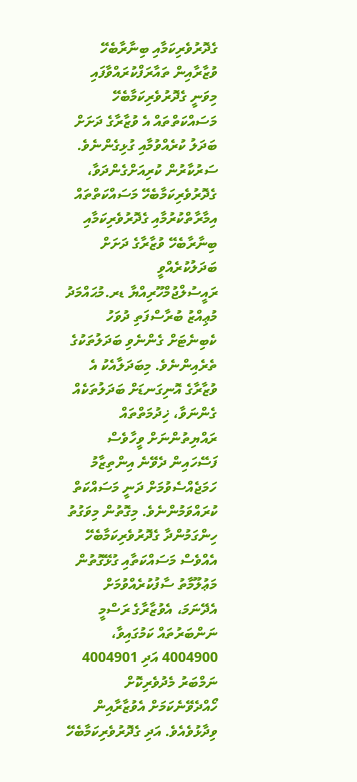ގެދޮރުވެރިކަމާއި ބިނާރާބެހޭ ވުޒާރާއިން ތައާރަފްކުރައްވާފައި މިވަނީ ގެދޮރުވެރިކަމާބެހޭ މަސައްކަތްތައް އެ ވުޒާރާގެ ދަށަށް ބަދަލު ކުރެއްވުމާއި ގުޅިގެންނެވެ.
ސަރުކާރުން ކުރިއަށްގެންދަވާ، ގެދޮރުވެރިކަމާބެހޭ މަސައްކަތްތައް އިމާރާތްކުރުމާއި ގެދޮރުވެރިކަމާއި ބިނާރާބެހޭ ވުޒާރާގެ ދަށަށް ބަދަލުކުރެއްވީ ރައީސުލްޖުމްހޫރިއްޔާ ޑރ.މުޙައްމަދު މުޢިއްޒު ބުރާސްފަތި ދުވަހު ކެބިނެޓަށް ގެންނެވި ބަދަލުތަކުގެ ތެރެއިންނެވެ. މިބަދަލާއެކު އެ ވުޒާރާގެ އޮނިގަނޑަށް ބަދަލުތަކެއް ގެންނަވާ، ޚިދުމަތްތައް ރައްޔިތުންނަށް ވީހާވެސް ފަސޭހައިން ދެވޭނެ އިންތިޒާމު ހަމަޖެއްސެވުމަށް ދަނީ މަސައްކަތް ކުރައްވަމުންނެވެ. މިގޮތުން މިވަގުތު ހިންގަމުންދާ ގެދޮރުވެރިކަމާބެހޭ އެއްވެސް މަސައްކަތާއި ގުޅޭގޮތުން މަޢުލޫމާތު ސާފުކުރެއްވުމަށް އެދޭނަމަ، އެވުޒާރާގެ ރަސްމީ ނަންބަރުތައް ކަމުގައިވާ، 4004900 އަދި 4004901 ނަމްބަރު މެދުވެރިކޮށް ހޯއްދެވޭނެކަމަށް އެވުޒާރާއިން ވިދާޅުވެއެވެ. އަދި ގެދޮރުވެރިކަމާބެހޭ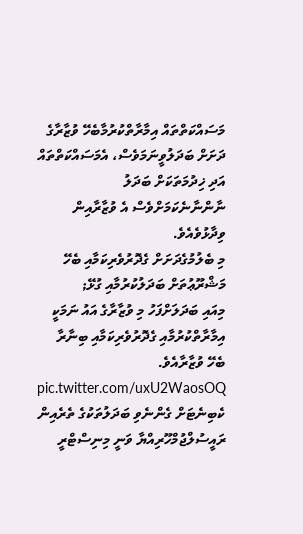މަސައްކަތްތައް އިމާރާތްކުރުމާބެހޭ ވުޒާރާގެ ދަށަށް ބަދަލުވީނަމަވެސް، އެމަސައްކަތްތައް އަދި ޚިދުމަތަކަށް ބަދަލު ނާންނާނެކަމަށްވެސް އެ ވުޒާރާއިން ވިދާޅުވެއެވެ.
މި ބެލުމުގެދަށަށް ގެދޮރުވެރިކަމާއި ބެހޭ މަޝްރޫޢުތަށް ބަދަލުކުރުމާއި ގުޅޭ;
މިއައި ބަދަލަށްފަހު މި ވުޒާރާގެ އައު ނަމަކީ އިމާރާތްކުރުމާއި ގެދޮރުވެރިކަމާއި ބިނާރާ ބެހޭ ވުޒާރާއެވެ. pic.twitter.com/uxU2WaosOQ
ކެބިނެޓަށް ގެންނެވި ބަދަލުތަކުގެ ތެރެއިން ރައީސުލްޖުމްހޫރިއްޔާ ވަނީ މިނިސްޓްރީ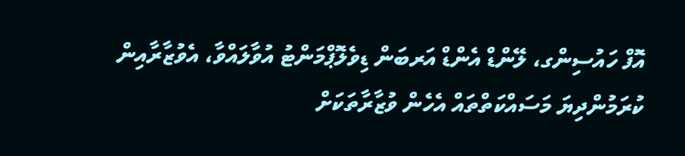އޮފް ހައުސިންގ، ލޭންޑް އެންޑް އަރބަން ޑިވެލޮޕްމަންޓު އުވާލައްވާ، އެވުޒާރާއިން ކުރަމުންދިޔަ މަސައްކަތްތައް އެހެން ވުޒާރާތަކަށް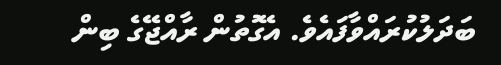ބަދަލުކުރައްވާފައެވެ. އެގޮތުން ރާއްޖޭގެ ބިން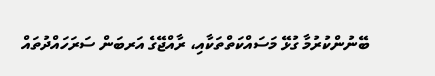ބޭނުންކުރުމާ ގުޅޭ މަސައްކަތްތަކާއި، ރާއްޖޭގެ އަރބަން ސަރަހައްދުތައް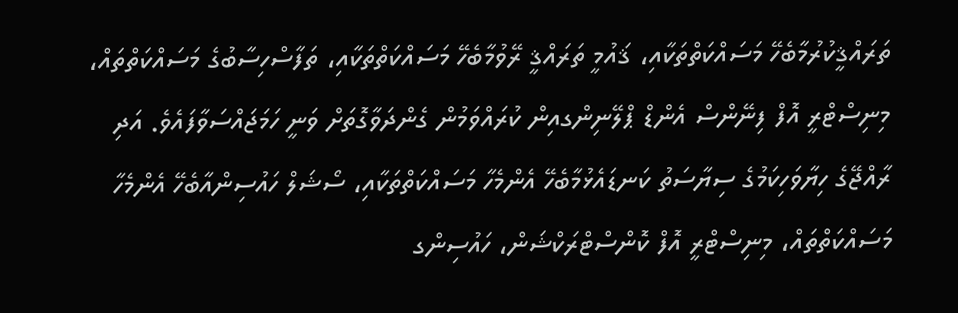ތަރައްޤީކުރުމާބެހޭ މަސައްކަތްތަކާއި، ޤައުމީ ތަރައްޤީ ރޭވުމާބެހޭ މަސައްކަތްތަކާއި، ތަފާސްހިސާބުގެ މަސައްކަތްތައް، މިނިސްޓްރީ އޮފް ފިނޭންސް އެންޑް ޕްލޭނިންގއިން ކުރައްވަމުން ގެންދަވާގޮތަށް ވަނީ ހަމަޖައްސަވާފައެވެ. އަދި ރާއްޖޭގެ ހިޔާވަހިކަމުގެ ސިޔާސަތު ކަނޑައެޅުމާބެހޭ އެންމެހާ މަސައްކަތްތަކާއި، ސޯޝަލް ހައުސިންއާބެހޭ އެންމެހާ މަސައްކަތްތައް، މިނިސްޓްރީ އޮފް ކޮންސްޓްރަކްޝަން، ހައުސިންގ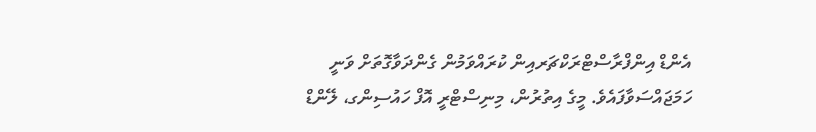އެންޑް އިންފްރާސްޓްރަކްޗަރއިން ކުރައްވަމުން ގެންދަވާގޮތަށް ވަނީ ހަމަޖައްސަވާފައެވެ. މީގެ އިތުރުން، މިނިސްޓްރީ އޮފް ހައުސިންގ، ލޭންޑް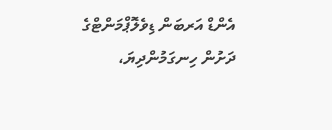އެންޑް އަރބަން ޑިވެލޮޕްމަންޓްގެ ދަށުން ހިނގަމުންދިޔަ،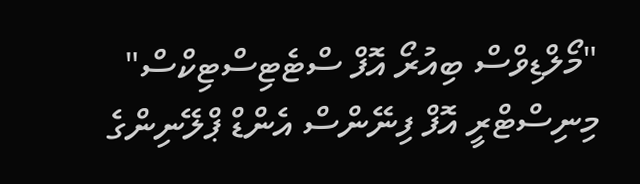"މޯލްޑިވްސް ބިއުރޯ އޮފް ސްޓެޓިސްޓިކްސް" މިނިސްޓްރީ އޮފް ފިނޭންސް އެންޑް ޕްލޭނިންގެ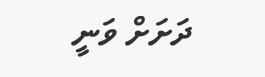ދަށަށް ވަނީ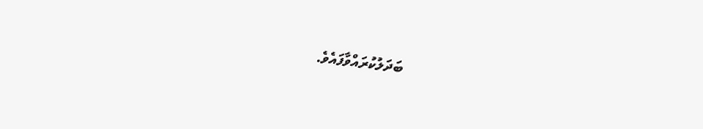ބަދަލުކުރައްވާފައެވެ.